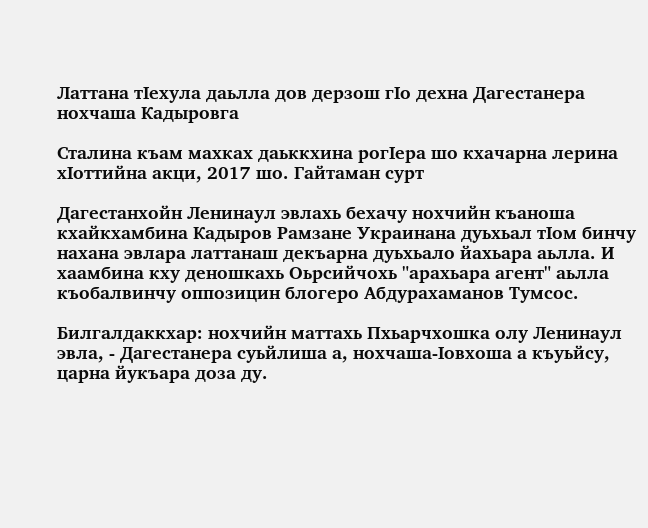Латтана тIехула даьлла дов дерзош гIо дехна Дагестанера нохчаша Кадыровга

Сталина къам махках даьккхина рогIера шо кхачарна лерина хIоттийна акци, 2017 шо. Гайтаман сурт

Дагестанхойн Ленинаул эвлахь бехачу нохчийн къаноша кхайкхамбина Кадыров Рамзане Украинана дуьхьал тIом бинчу нахана эвлара латтанаш декъарна дуьхьало йахьара аьлла. И хаамбина кху деношкахь Оьрсийчохь "арахьара агент" аьлла къобалвинчу оппозицин блогеро Абдурахаманов Тумсос.

Билгалдаккхар: нохчийн маттахь Пхьарчхошка олу Ленинаул эвла, - Дагестанера суьйлиша а, нохчаша-Iовхоша а къуьйсу, царна йукъара доза ду.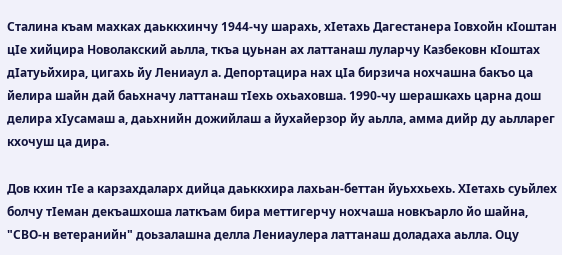Сталина къам махках даьккхинчу 1944-чу шарахь, хIетахь Дагестанера Iовхойн кIоштан цIе хийцира Новолакский аьлла, ткъа цуьнан ах латтанаш луларчу Казбековн кIоштах дIатуьйхира, цигахь йу Лениаул а. Депортацира нах цIа бирзича нохчашна бакъо ца йелира шайн дай баьхначу латтанаш тIехь охьаховша. 1990-чу шерашкахь царна дош делира хIусамаш а, даьхнийн дожийлаш а йухайерзор йу аьлла, амма дийр ду аьлларег кхочуш ца дира.

Дов кхин тIе а карзахдаларх дийца даьккхира лахьан-беттан йуьххьехь. ХIетахь суьйлех болчу тIеман декъашхоша латкъам бира меттигерчу нохчаша новкъарло йо шайна, "СВО-н ветеранийн" доьзалашна делла Лениаулера латтанаш доладаха аьлла. Оцу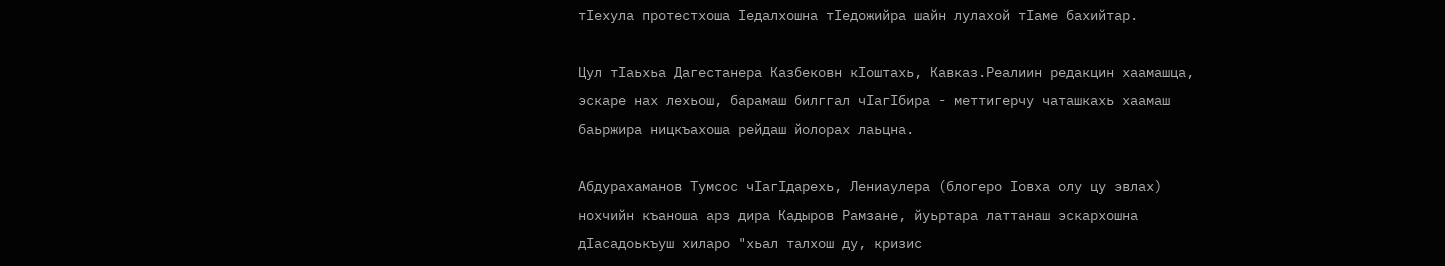тIехула протестхоша Iедалхошна тIедожийра шайн лулахой тIаме бахийтар.

Цул тIаьхьа Дагестанера Казбековн кIоштахь, Кавказ.Реалиин редакцин хаамашца, эскаре нах лехьош, барамаш билггал чIагIбира - меттигерчу чаташкахь хаамаш баьржира ницкъахоша рейдаш йолорах лаьцна.

Абдурахаманов Тумсос чIагIдарехь, Лениаулера (блогеро Iовха олу цу эвлах) нохчийн къаноша арз дира Кадыров Рамзане, йуьртара латтанаш эскархошна дIасадоькъуш хиларо "хьал талхош ду, кризис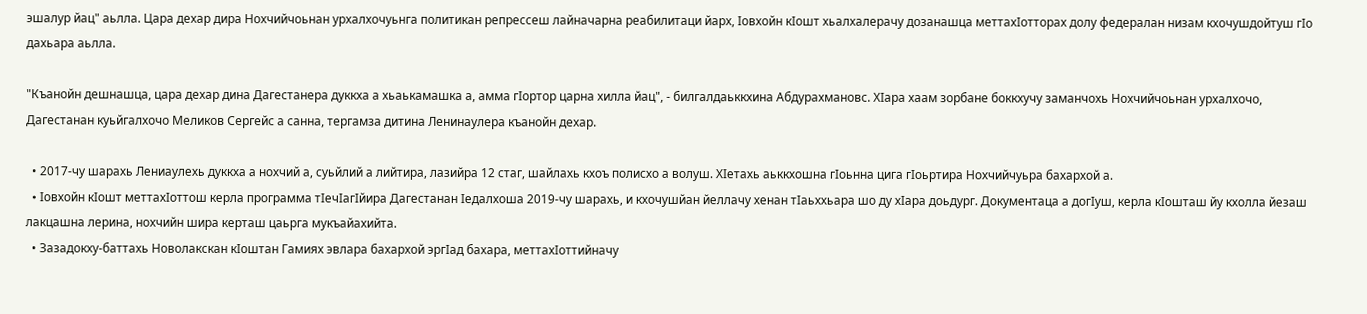эшалур йац" аьлла. Цара дехар дира Нохчийчоьнан урхалхочуьнга политикан репрессеш лайначарна реабилитаци йарх, Iовхойн кIошт хьалхалерачу дозанашца меттахIотторах долу федералан низам кхочушдойтуш гIо дахьара аьлла.

"Къанойн дешнашца, цара дехар дина Дагестанера дуккха а хьаькамашка а, амма гIортор царна хилла йац", - билгалдаьккхина Абдурахмановс. ХIара хаам зорбане боккхучу заманчохь Нохчийчоьнан урхалхочо, Дагестанан куьйгалхочо Меликов Сергейс а санна, тергамза дитина Ленинаулера къанойн дехар.

  • 2017-чу шарахь Лениаулехь дуккха а нохчий а, суьйлий а лийтира, лазийра 12 стаг, шайлахь кхоъ полисхо а волуш. ХIетахь аьккхошна гIоьнна цига гIоьртира Нохчийчуьра бахархой а.
  • Iовхойн кIошт меттахIоттош керла программа тIечIагIйира Дагестанан Iедалхоша 2019-чу шарахь, и кхочушйан йеллачу хенан тIаьххьара шо ду хIара доьдург. Документаца а догIуш, керла кIошташ йу кхолла йезаш лакцашна лерина, нохчийн шира керташ цаьрга мукъайахийта.
  • Зазадокху-баттахь Новолакскан кIоштан Гамиях эвлара бахархой эргIад бахара, меттахIоттийначу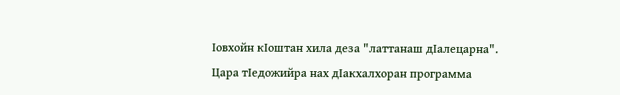Iовхойн кIоштан хила деза "латтанаш дIалецарна". Цара тIедожийра нах дIакхалхоран программа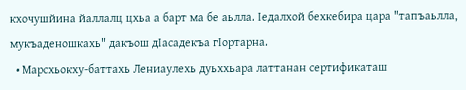кхочушйина йаллалц цхьа а барт ма бе аьлла. Iедалхой бехкебира цара "тапъаьлла, мукъаденошкахь" дакъош дIасадекъа гIортарна.
  • Марсхьокху-баттахь Лениаулехь дуьххьара латтанан сертификаташ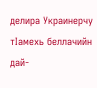делира Украинерчу тIамехь беллачийн дай-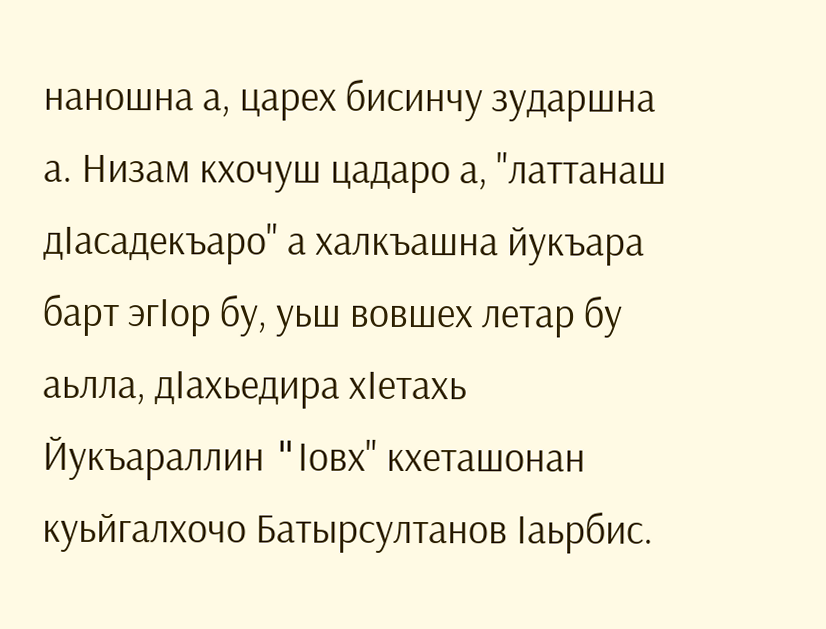наношна а, царех бисинчу зударшна а. Низам кхочуш цадаро а, "латтанаш дIасадекъаро" а халкъашна йукъара барт эгIор бу, уьш вовшех летар бу аьлла, дIахьедира хIетахь Йукъараллин "Iовх" кхеташонан куьйгалхочо Батырсултанов Iаьрбис.